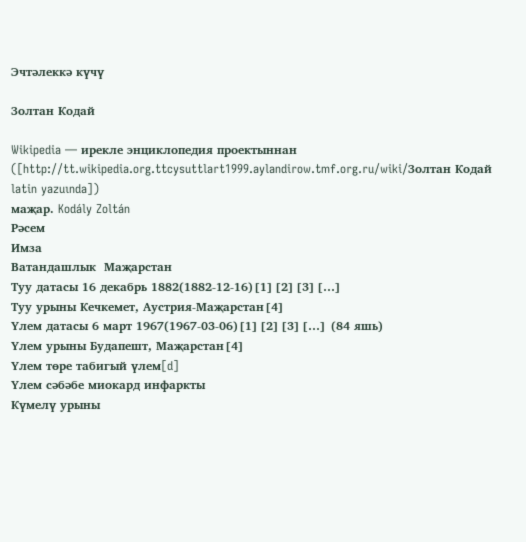Эчтәлеккә күчү

Золтан Кодай

Wikipedia — ирекле энциклопедия проектыннан ([http://tt.wikipedia.org.ttcysuttlart1999.aylandirow.tmf.org.ru/wiki/Золтан Кодай latin yazuında])
маҗар. Kodály Zoltán
Рәсем
Имза
Ватандашлык  Маҗарстан
Туу датасы 16 декабрь 1882(1882-12-16)[1][2][3][…]
Туу урыны Кечкемет, Аустрия-Маҗарстан[4]
Үлем датасы 6 март 1967(1967-03-06)[1][2][3][…] (84 яшь)
Үлем урыны Будапешт, Маҗарстан[4]
Үлем төре табигый үлем[d]
Үлем сәбәбе миокард инфаркты
Күмелү урыны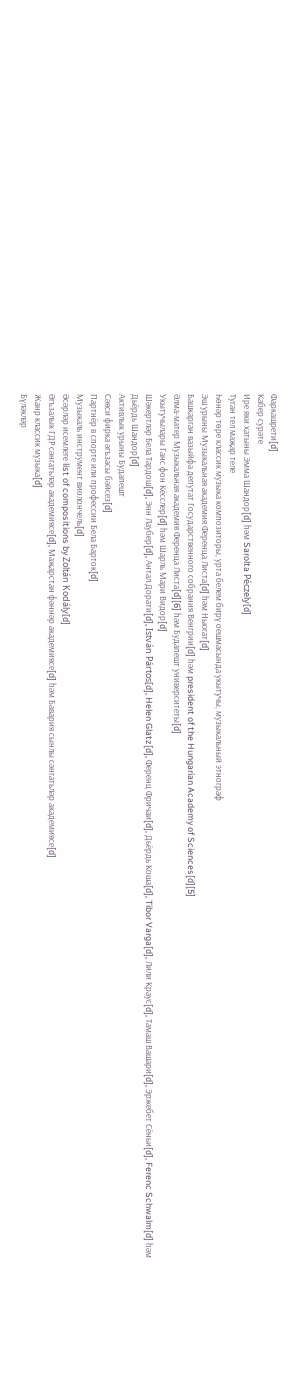Фаркашрети[d]
Кабер сурәте
Ире яки хатыны Эмма Шандор[d] һәм Sarolta Péczely[d]
Туган тел маҗар теле
Һөнәр төре классик музыка композиторы, урта белем бирү оешмасында укытучы, музыкальный этнограф
Эш урыны Музыкальная академия Ференца Листа[d] һәм Ньюгат[d]
Башкарган вазыйфа депутат Государственного собрания Венгрии[d] һәм president of the Hungarian Academy of Sciences[d][5]
Әлма-матер Музыкальная академия Ференца Листа[d][6] һәм Будапешт университеты[d]
Укытучылары Ганс фон Кёсслер[d] һәм Шарль Мари Видор[d]
Шәкертләр Бела Тардош[d], Энн Лаубер[d], Антал Дорати[d], István Pártos[d], Helen Glatz[d], Ференц Фричаи[d], Дьёрдь Коша[d], Tibor Varga[d], Лили Краус[d], Тамаш Вашари[d], Эржебет Сёньи[d], Ferenc Schwalm[d] һәм Дьёрдь Шандор[d]
Активлык урыны Будапешт
Сәяси фирка әгъзасы бәйсез[d]
Партнёр в спорте или профессии Бела Барток[d]
Музыкаль инструмент виолончель[d]
Әсәрләр исемлеге list of compositions by Zoltán Kodály[d]
Әгъзалык ГДР сәнгатьләр академиясе[d], Маҗарстан фәннәр академиясе[d] һәм Бавария сынлы сәнгатьләр академиясе[d]
Жанр классик музыка[d]
Бүләкләр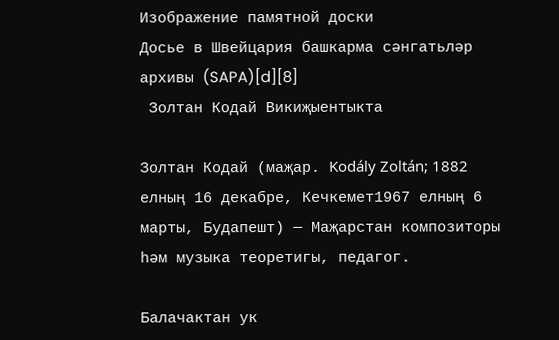Изображение памятной доски
Досье в Швейцария башкарма сәнгатьләр архивы (SAPA)[d][8]
 Золтан Кодай Викиҗыентыкта

Золтан Кодай (маҗар. Kodály Zoltán; 1882 елның 16 декабре, Кечкемет1967 елның 6 марты, Будапешт) — Маҗарстан композиторы һәм музыка теоретигы, педагог.

Балачактан ук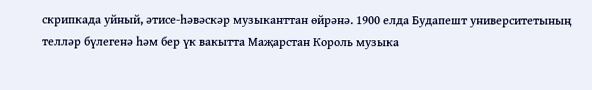скрипкада уйный, әтисе-һәвәскәр музыканттан өйрәнә. 1900 елда Будапешт университетының телләр бүлегенә һәм бер үк вакытта Маҗарстан Король музыка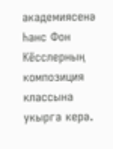академиясенә Һанс Фон Кёсслерның композиция классына укырга керә.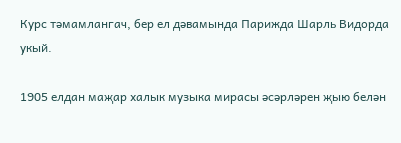Курс тәмамлангач, бер ел дәвамында Парижда Шарль Видорда укый.

1905 елдан маҗар халык музыка мирасы әсәрләрен җыю белән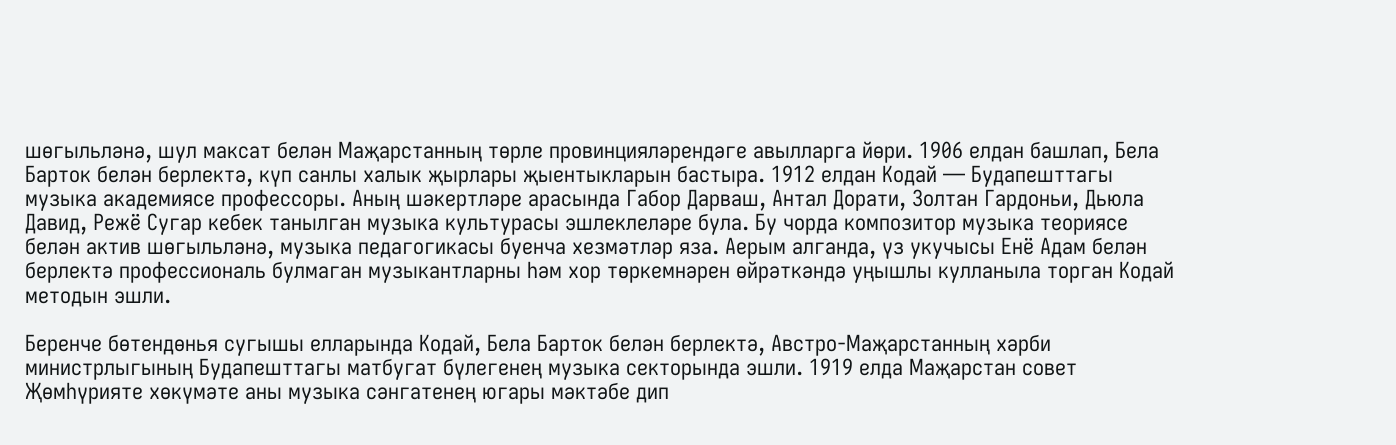шөгыльләнә, шул максат белән Маҗарстанның төрле провинцияләрендәге авылларга йөри. 1906 елдан башлап, Бела Барток белән берлектә, күп санлы халык җырлары җыентыкларын бастыра. 1912 елдан Кодай — Будапешттагы музыка академиясе профессоры. Аның шәкертләре арасында Габор Дарваш, Антал Дорати, Золтан Гардоньи, Дьюла Давид, Режё Сугар кебек танылган музыка культурасы эшлеклеләре була. Бу чорда композитор музыка теориясе белән актив шөгыльләнә, музыка педагогикасы буенча хезмәтләр яза. Аерым алганда, үз укучысы Енё Адам белән берлектә профессиональ булмаган музыкантларны һәм хор төркемнәрен өйрәткәндә уңышлы кулланыла торган Кодай методын эшли.

Беренче бөтендөнья сугышы елларында Кодай, Бела Барток белән берлектә, Австро-Маҗарстанның хәрби министрлыгының Будапешттагы матбугат бүлегенең музыка секторында эшли. 1919 елда Маҗарстан совет Җөмһүрияте хөкүмәте аны музыка сәнгатенең югары мәктәбе дип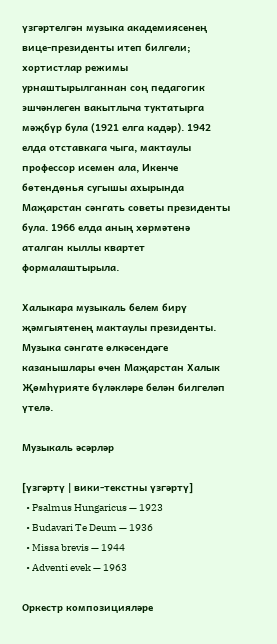үзгәртелгән музыка академиясенең вице-президенты итеп билгели; хортистлар режимы урнаштырылганнан соң педагогик эшчәнлеген вакытлыча туктатырга мәҗбүр була (1921 елга кадәр). 1942 елда отставкага чыга, мактаулы профессор исемен ала, Икенче бөтендөнья сугышы ахырында Маҗарстан сәнгать советы президенты була. 1966 елда аның хөрмәтенә аталган кыллы квартет формалаштырыла.

Халыкара музыкаль белем бирү җәмгыятенең мактаулы президенты. Музыка сәнгате өлкәсендәге казанышлары өчен Маҗарстан Халык Җөмһүрияте бүләкләре белән билгеләп үтелә.

Музыкаль әсәрләр

[үзгәртү | вики-текстны үзгәртү]
  • Psalmus Hungaricus — 1923
  • Budavari Te Deum — 1936
  • Missa brevis — 1944
  • Adventi evek — 1963

Оркестр композицияләре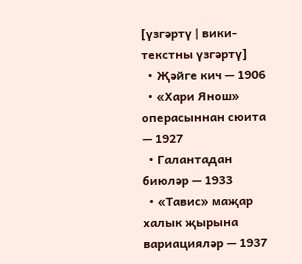[үзгәртү | вики-текстны үзгәртү]
  • Җәйге кич — 1906
  • «Хари Янош» операсыннан сюита — 1927
  • Галантадан биюләр — 1933
  • «Тавис» маҗар халык җырына вариацияләр — 1937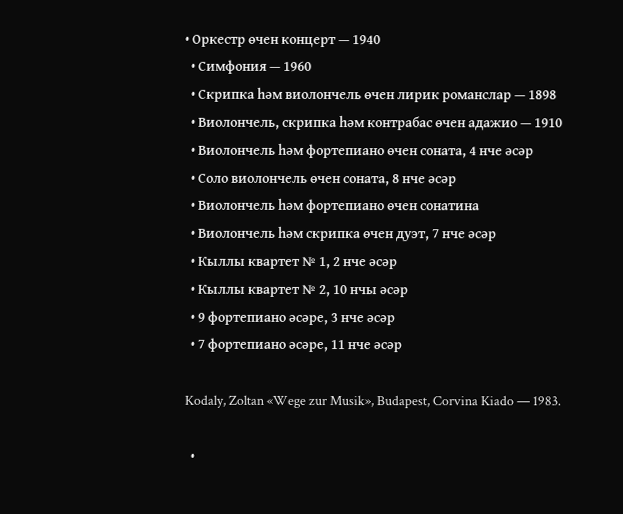• Оркестр өчен концерт — 1940
  • Симфония — 1960
  • Скрипка һәм виолончель өчен лирик романслар — 1898
  • Виолончель, скрипка һәм контрабас өчен адажио — 1910
  • Виолончель һәм фортепиано өчен соната, 4 нче әсәр
  • Соло виолончель өчен соната, 8 нче әсәр
  • Виолончель һәм фортепиано өчен сонатина
  • Виолончель һәм скрипка өчен дуэт, 7 нче әсәр
  • Кыллы квартет № 1, 2 нче әсәр
  • Кыллы квартет № 2, 10 нчы әсәр
  • 9 фортепиано әсәре, 3 нче әсәр
  • 7 фортепиано әсәре, 11 нче әсәр

Kodaly, Zoltan «Wege zur Musik», Budapest, Corvina Kiado — 1983.

  •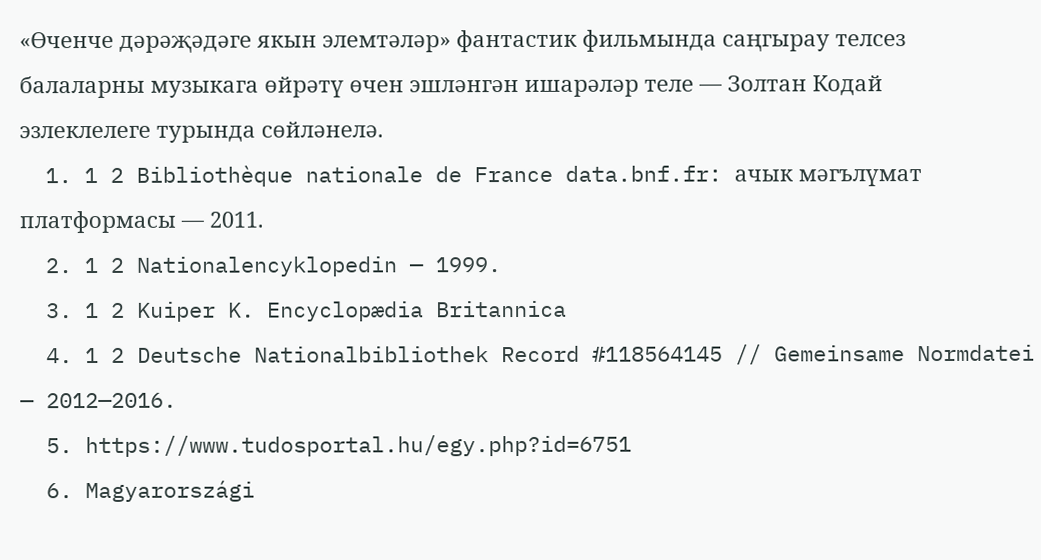«Өченче дәрәҗәдәге якын элемтәләр» фантастик фильмында саңгырау телсез балаларны музыкага өйрәтү өчен эшләнгән ишарәләр теле — Золтан Кодай эзлеклелеге турында сөйләнелә.
  1. 1 2 Bibliothèque nationale de France data.bnf.fr: ачык мәгълүмат платформасы — 2011.
  2. 1 2 Nationalencyklopedin — 1999.
  3. 1 2 Kuiper K. Encyclopædia Britannica
  4. 1 2 Deutsche Nationalbibliothek Record #118564145 // Gemeinsame Normdatei — 2012—2016.
  5. https://www.tudosportal.hu/egy.php?id=6751
  6. Magyarországi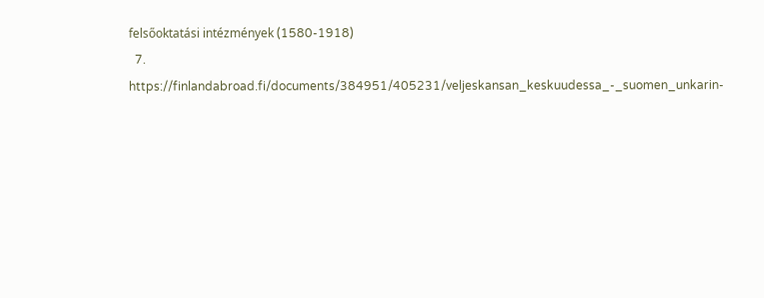felsőoktatási intézmények (1580-1918)
  7. https://finlandabroad.fi/documents/384951/405231/veljeskansan_keskuudessa_-_suomen_unkarin-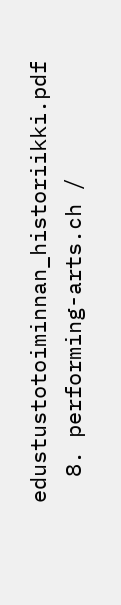edustustotoiminnan_historiikki.pdf
  8. performing-arts.ch /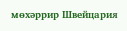мөхәррир Швейцария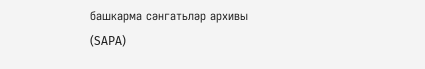башкарма сәнгатьләр архивы (SAPA)